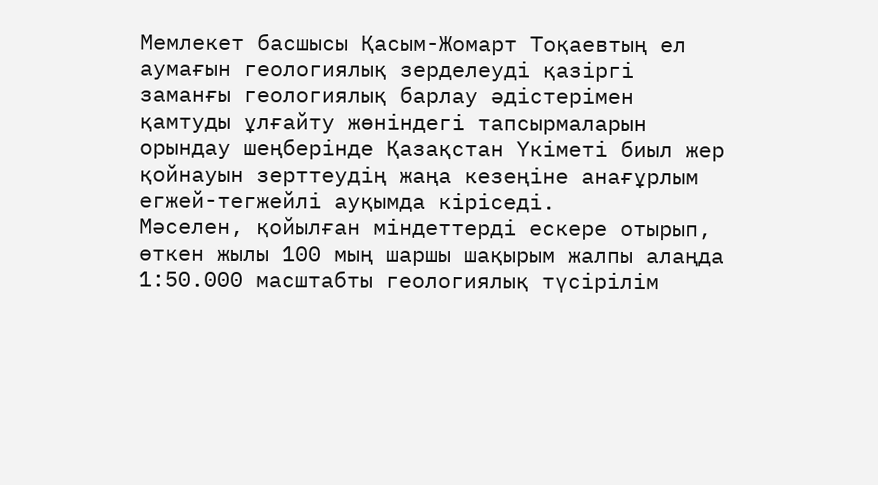Мемлекет басшысы Қасым-Жомарт Тоқаевтың ел аумағын геологиялық зерделеуді қазіргі заманғы геологиялық барлау әдістерімен қамтуды ұлғайту жөніндегі тапсырмаларын орындау шеңберінде Қазақстан Үкіметі биыл жер қойнауын зерттеудің жаңа кезеңіне анағұрлым егжей-тегжейлі ауқымда кіріседі.
Мәселен, қойылған міндеттерді ескере отырып, өткен жылы 100 мың шаршы шақырым жалпы алаңда 1:50.000 масштабты геологиялық түсірілім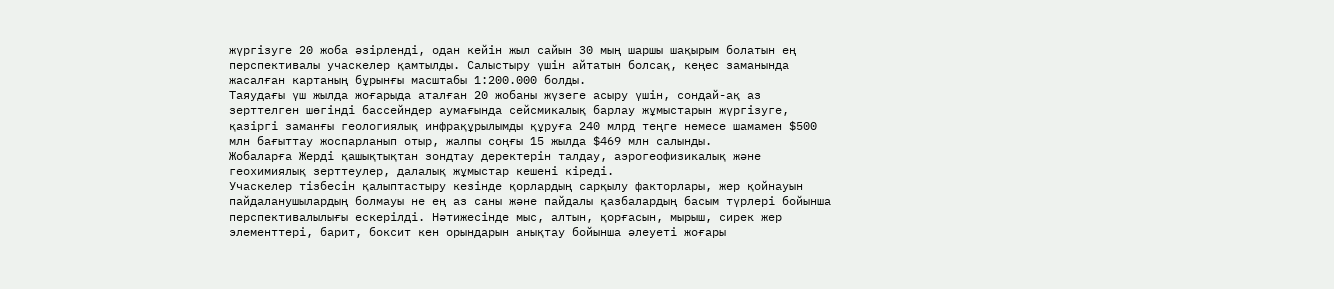жүргізуге 20 жоба әзірленді, одан кейін жыл сайын 30 мың шаршы шақырым болатын ең перспективалы учаскелер қамтылды. Салыстыру үшін айтатын болсақ, кеңес заманында жасалған картаның бұрынғы масштабы 1:200.000 болды.
Таяудағы үш жылда жоғарыда аталған 20 жобаны жүзеге асыру үшін, сондай-ақ аз зерттелген шөгінді бассейндер аумағында сейсмикалық барлау жұмыстарын жүргізуге, қазіргі заманғы геологиялық инфрақұрылымды құруға 240 млрд теңге немесе шамамен $500 млн бағыттау жоспарланып отыр, жалпы соңғы 15 жылда $469 млн салынды.
Жобаларға Жерді қашықтықтан зондтау деректерін талдау, аэрогеофизикалық және геохимиялық зерттеулер, далалық жұмыстар кешені кіреді.
Учаскелер тізбесін қалыптастыру кезінде қорлардың сарқылу факторлары, жер қойнауын пайдаланушылардың болмауы не ең аз саны және пайдалы қазбалардың басым түрлері бойынша перспективалылығы ескерілді. Нәтижесінде мыс, алтын, қорғасын, мырыш, сирек жер элементтері, барит, боксит кен орындарын анықтау бойынша әлеуеті жоғары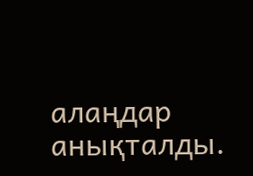алаңдар анықталды.